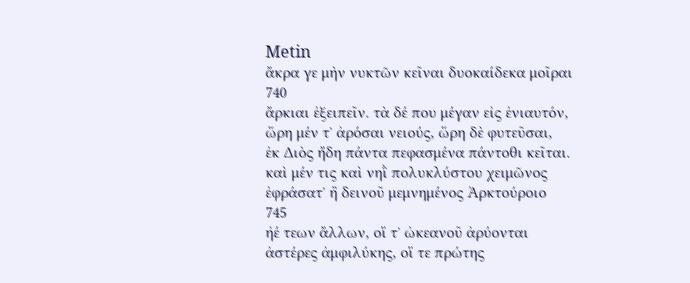Metin
ἄκρα γε μὴν νυκτῶν κεῖναι δυοκαίδεκα μοῖραι
740
ἄρκιαι ἐξειπεῖν. τὰ δέ που μέγαν εἰς ἐνιαυτόν,
ὥρη μέν τʼ ἀρόσαι νειούς, ὥρη δὲ φυτεῦσαι,
ἐκ Διὸς ἤδη πάντα πεφασμένα πάντοθι κεῖται.
καὶ μέν τις καὶ νηῒ πολυκλύστου χειμῶνος
ἐφράσατʼ ἢ δεινοῦ μεμνημένος Ἀρκτούροιο
745
ἠέ τεων ἄλλων, οἵ τʼ ὠκεανοῦ ἀρύονται
ἀστέρες ἀμφιλύκης, οἵ τε πρώτης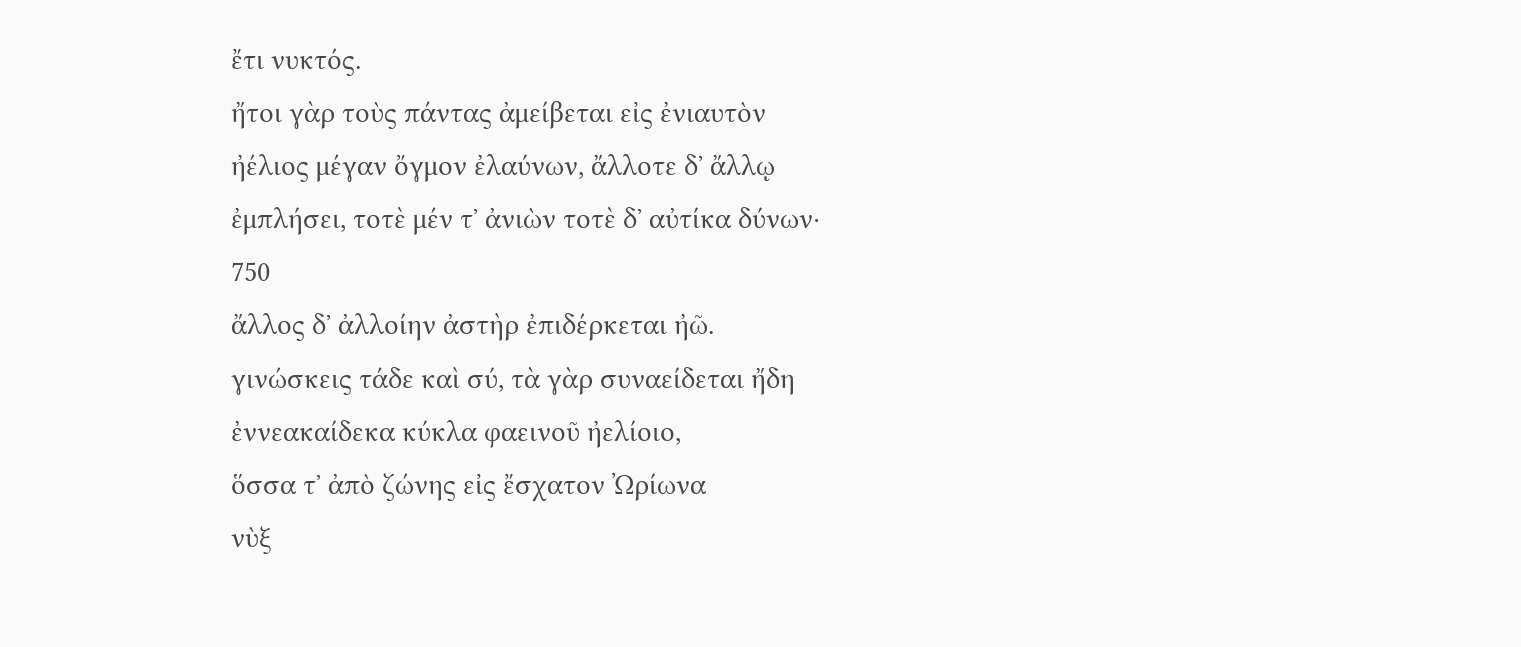ἔτι νυκτός.
ἤτοι γὰρ τοὺς πάντας ἀμείβεται εἰς ἐνιαυτὸν
ἠέλιος μέγαν ὄγμον ἐλαύνων, ἄλλοτε δʼ ἄλλῳ
ἐμπλήσει, τοτὲ μέν τʼ ἀνιὼν τοτὲ δʼ αὐτίκα δύνων·
750
ἄλλος δʼ ἀλλοίην ἀστὴρ ἐπιδέρκεται ἠῶ.
γινώσκεις τάδε καὶ σύ, τὰ γὰρ συναείδεται ἤδη
ἐννεακαίδεκα κύκλα φαεινοῦ ἠελίοιο,
ὅσσα τʼ ἀπὸ ζώνης εἰς ἔσχατον Ὠρίωνα
νὺξ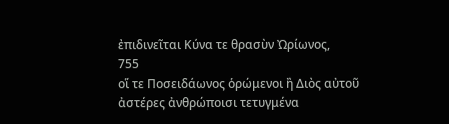ἐπιδινεῖται Κύνα τε θρασὺν Ὠρίωνος,
755
οἵ τε Ποσειδάωνος ὁρώμενοι ἢ Διὸς αὐτοῦ
ἀστέρες ἀνθρώποισι τετυγμένα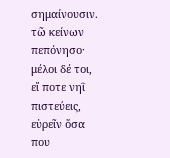σημαίνουσιν.
τῶ κείνων πεπόνησο· μέλοι δέ τοι, εἴ ποτε νηῒ
πιστεύεις, εὑρεῖν ὅσα που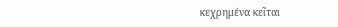κεχρημένα κεῖται